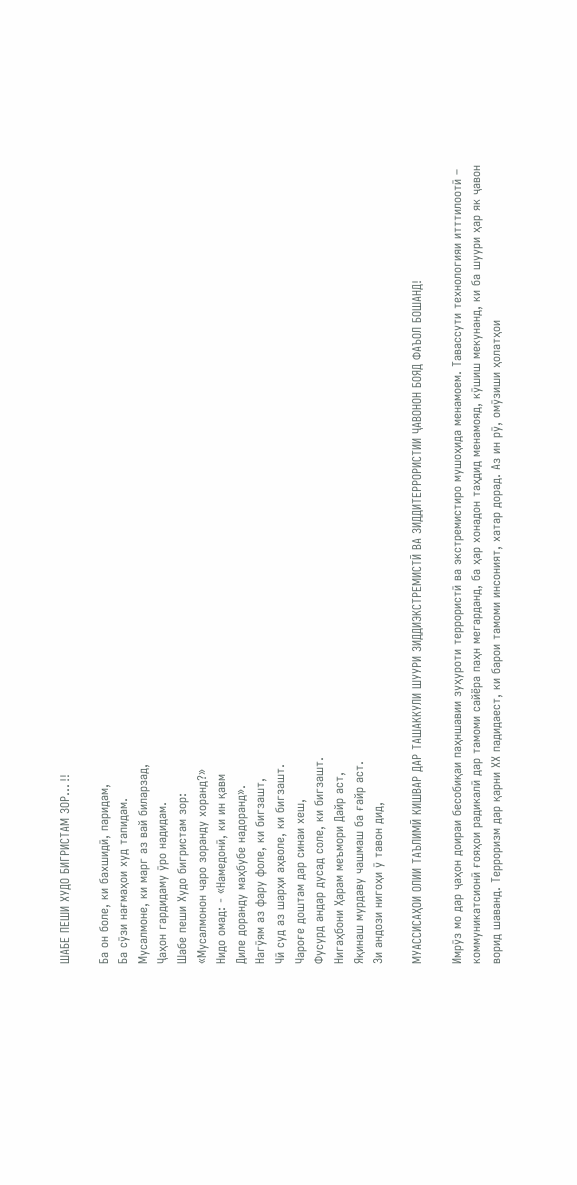ШАБЕ ПЕШИ ХУДО БИГРИСТАМ ЗОР...‼

Ба он боле, ки бахшидӣ, паридам,
Ба сӯзи нағмаҳои худ тапидам.
Мусалмоне, ки марг аз вай биларзад,
Ҷаҳон гардидаму ӯро надидам.
Шабе пеши Худо бигристам зор:
«Мусалмонон чаро зоранду хоранд?»
Нидо омад: - «Намедонӣ, ки ин қавм
Диле доранду маҳбубе надоранд».
Нагӯям аз фару фоле, ки бигзашт,
Чӣ суд аз шарҳи аҳволе, ки бигзашт.
Чароғе доштам дар синаи хеш,
Фусурд андар дусад соле, ки бигзашт.
Нигаҳбони Ҳарам меъмори Дайр аст,
Яқинаш мурдаву чашмаш ба ғайр аст.
Зи андози нигоҳи ӯ тавон дид,

МУАССИСАҲОИ ОЛИИ ТАЪЛИМӢ КИШВАР ДАР ТАШАККУЛИ ШУУРИ ЗИДДИЭКСТРЕМИСТӢ ВА ЗИДДИТЕРРОРИСТИИ ҶАВОНОН БОЯД ФАЪОЛ БОШАНД!

Имрӯз мо дар ҷаҳон доираи бесобиқаи паҳншавии зуҳуроти террористӣ ва экстремистиро мушоҳида менамоем. Тавассути технологияи итттилоотӣ – коммуникатсионӣ ғояҳои радикалӣ дар тамоми сайёра паҳн мегарданд, ба ҳар хонадон таҳдид менамояд, кӯшиш мекунанд, ки ба шуури ҳар як ҷавон ворид шаванд. Терроризм дар қарни ХХ падидаест, ки барои тамоми инсоният, хатар дорад. Аз ин рӯ, омӯзиши ҳолатҳои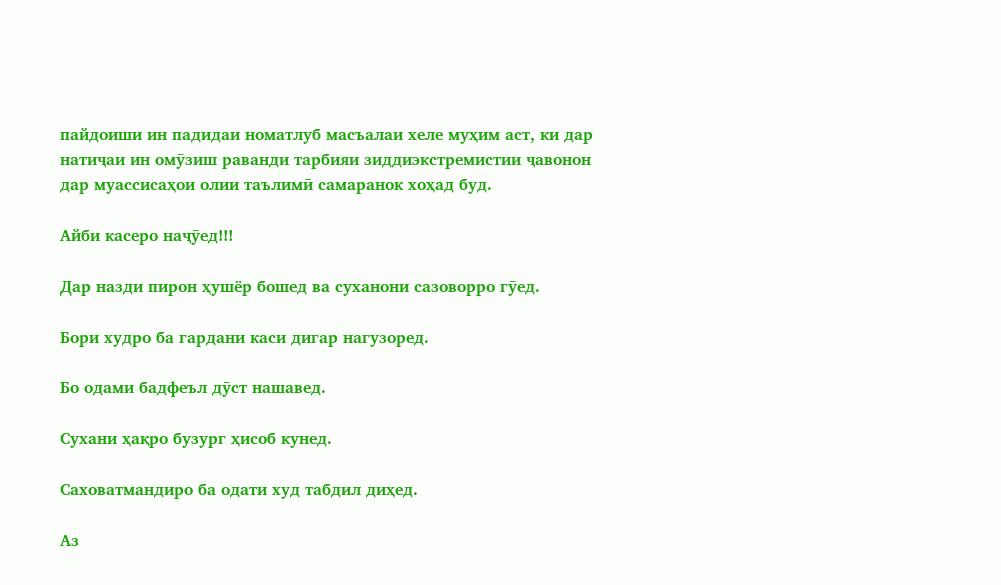пайдоиши ин падидаи номатлуб масъалаи хеле муҳим аст, ки дар натиҷаи ин омӯзиш раванди тарбияи зиддиэкстремистии ҷавонон дар муассисаҳои олии таълимӣ самаранок хоҳад буд.

Айби касеро наҷӯед!!!

Дар назди пирон ҳушёр бошед ва суханони сазоворро гӯед.

Бори худро ба гардани каси дигар нагузоред.

Бо одами бадфеъл дӯст нашавед.

Сухани ҳақро бузург ҳисоб кунед.

Саховатмандиро ба одати худ табдил диҳед.

Аз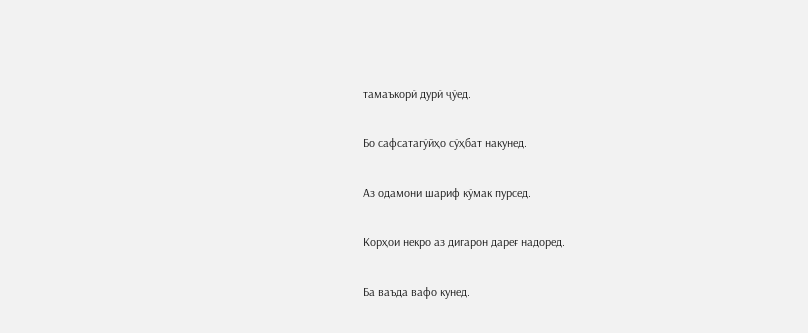тамаъкорӣ дурӣ ҷӯед.

Бо сафсатагӯйҳо сӯҳбат накунед.

Аз одамони шариф кӯмак пурсед.

Корҳои некро аз дигарон дареғ надоред.

Ба ваъда вафо кунед.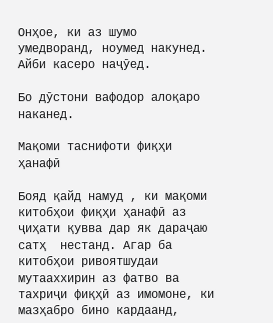Онҳое, ки аз шумо умедворанд, ноумед накунед. Айби касеро наҷӯед.

Бо дӯстони вафодор алоқаро наканед.

Мақоми таснифоти фиқҳи ҳанафӣ

Бояд қайд намуд , ки мақоми  китобҳои фиқҳи ҳанафӣ аз ҷиҳати қувва дар як дараҷаю сатҳ  нестанд. Агар ба китобҳои ривоятшудаи мутааххирин аз фатво ва тахриҷи фиқҳӣ аз имомоне, ки мазҳабро бино кардаанд,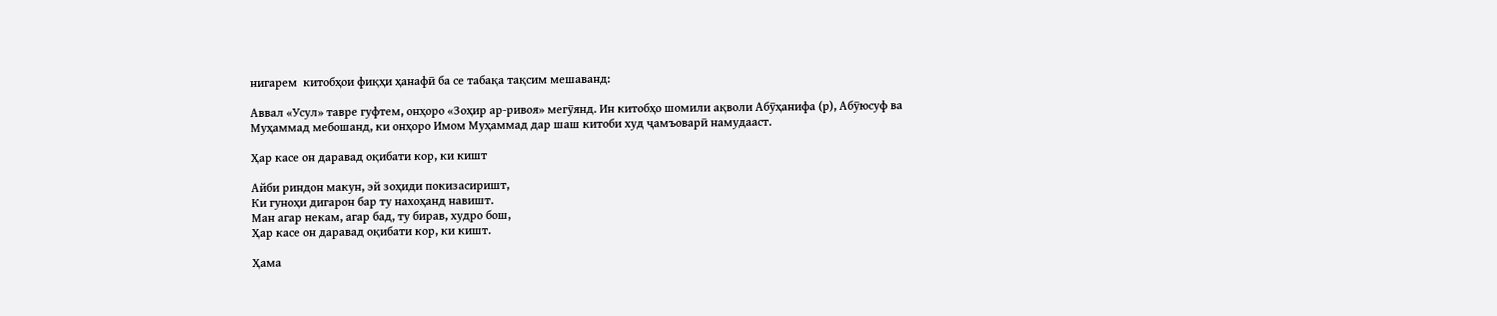нигарем  китобҳои фиқҳи ҳанафӣ ба се табақа тақсим мешаванд:

Аввал «Усул» тавре гуфтем, онҳоро «Зоҳир ар-ривоя» мегӯянд. Ин китобҳо шомили ақволи Абӯҳанифа (р), Абӯюсуф ва Муҳаммад мебошанд, ки онҳоро Имом Муҳаммад дар шаш китоби худ ҷамъоварӣ намудааст.

Ҳар касе он даравад оқибати кор, ки кишт

Айби риндон макун, эй зоҳиди покизасиришт,
Ки гуноҳи дигарон бар ту нахоҳанд навишт.
Ман агар некам, агар бад, ту бирав, худро бош,
Ҳар касе он даравад оқибати кор, ки кишт.

Ҳама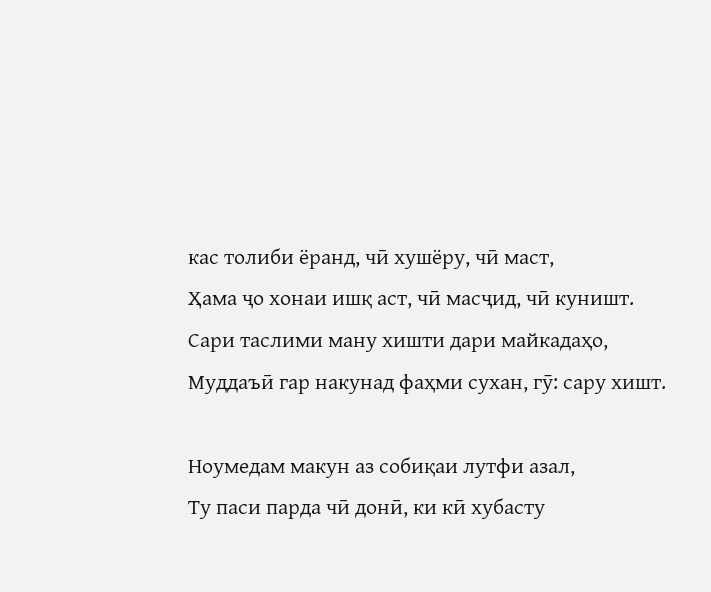кас толиби ёранд, чӣ хушёру, чӣ маст,
Ҳама ҷо хонаи ишқ аст, чӣ масҷид, чӣ куништ.
Сари таслими ману хишти дари майкадаҳо,
Муддаъӣ гар накунад фаҳми сухан, гӯ: сару хишт.

Ноумедам макун аз собиқаи лутфи азал,
Ту паси парда чӣ донӣ, ки кӣ хубасту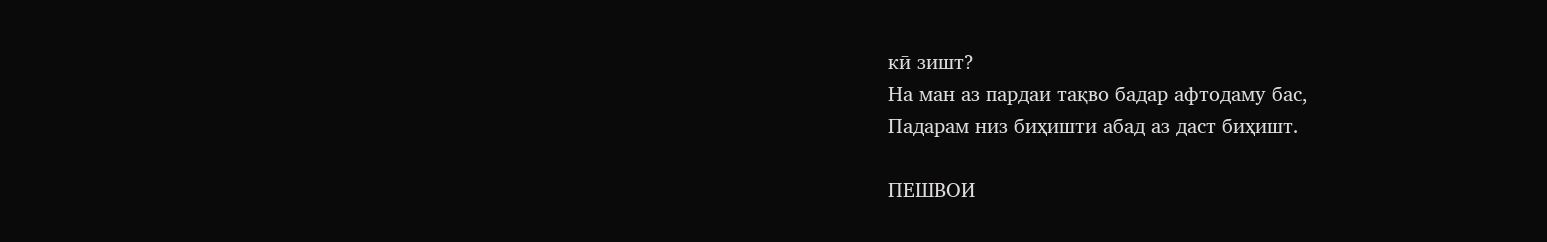кӣ зишт?
На ман аз пардаи тақво бадар афтодаму бас,
Падарам низ биҳишти абад аз даст биҳишт.

ПЕШВОИ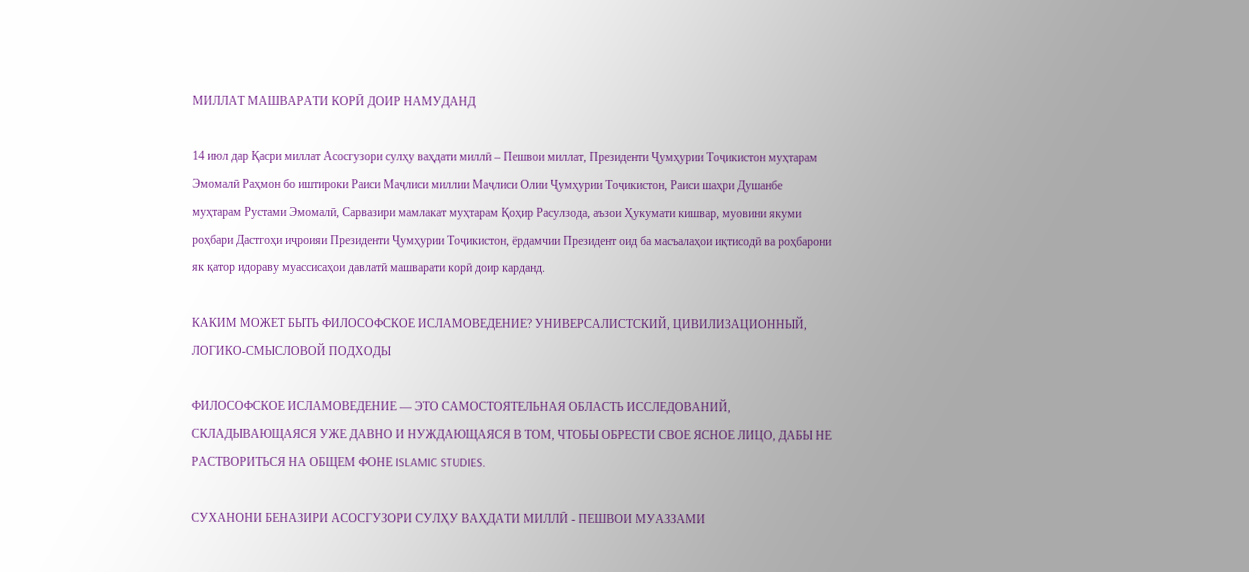МИЛЛАТ МАШВАРАТИ КОРӢ ДОИР НАМУДАНД

14 июл дар Қасри миллат Асосгузори сулҳу ваҳдати миллӣ – Пешвои миллат, Президенти Ҷумҳурии Тоҷикистон муҳтарам Эмомалӣ Раҳмон бо иштироки Раиси Маҷлиси миллии Маҷлиси Олии Ҷумҳурии Тоҷикистон, Раиси шаҳри Душанбе муҳтарам Рустами Эмомалӣ, Сарвазири мамлакат муҳтарам Қоҳир Расулзода, аъзои Ҳукумати кишвар, муовини якуми роҳбари Дастгоҳи иҷроияи Президенти Ҷумҳурии Тоҷикистон, ёрдамчии Президент оид ба масъалаҳои иқтисодӣ ва роҳбарони як қатор идораву муассисаҳои давлатӣ машварати корӣ доир карданд.

КАКИМ МОЖЕТ БЫТЬ ФИЛОСОФСКОЕ ИСЛАМОВЕДЕНИЕ? УНИВЕРСАЛИСТСКИЙ, ЦИВИЛИЗАЦИОННЫЙ, ЛОГИКО-СМЫСЛОВОЙ ПОДХОДЫ

ФИЛОСОФСКОЕ ИСЛАМОВЕДЕНИЕ — ЭТО САМОСТОЯТЕЛЬНАЯ ОБЛАСТЬ ИССЛЕДОВАНИЙ, СКЛАДЫВАЮЩАЯСЯ УЖЕ ДАВНО И НУЖДАЮЩАЯСЯ В ТОМ, ЧТОБЫ ОБРЕСТИ СВОЕ ЯСНОЕ ЛИЦО, ДАБЫ НЕ РАСТВОРИТЬСЯ НА ОБЩЕМ ФОНЕ ISLAMIC STUDIES.

СУХАНОНИ БЕНАЗИРИ АСОСГУЗОРИ СУЛҲУ ВАҲДАТИ МИЛЛӢ - ПЕШВОИ МУАЗЗАМИ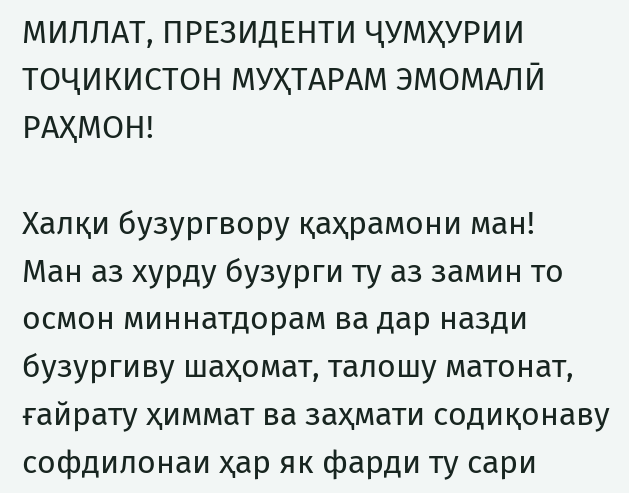МИЛЛАТ, ПРЕЗИДЕНТИ ҶУМҲУРИИ ТОҶИКИСТОН МУҲТАРАМ ЭМОМАЛӢ РАҲМОН!

Халқи бузургвору қаҳрамони ман!
Ман аз хурду бузурги ту аз замин то осмон миннатдорам ва дар назди бузургиву шаҳомат, талошу матонат, ғайрату ҳиммат ва заҳмати содиқонаву софдилонаи ҳар як фарди ту сари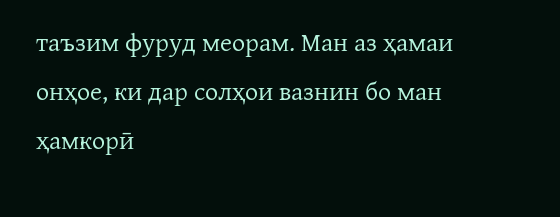таъзим фуруд меорам. Ман аз ҳамаи онҳое, ки дар солҳои вазнин бо ман ҳамкорӣ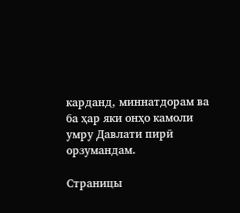карданд, миннатдорам ва ба ҳар яки онҳо камоли умру Давлати пирӣ орзумандам.

Страницы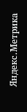Яндекс.Метрика